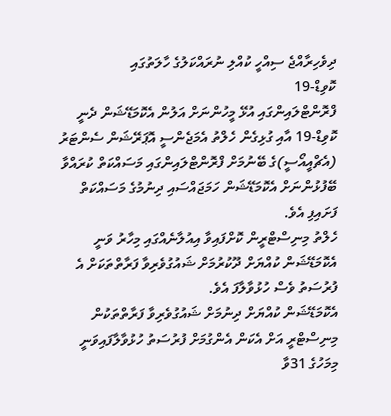ދިވެހިރާއްޖެ ސިއްހީ ކުއްލި ނުރައްކަލުގެ ހާލަތުގައި
ކޮވިޑް-19
ފްރޮންޓްލައިންގައި އުޅޭ މީހުންނަށް އަލުން އެކޮމަޑޭޝަން ދެނީ
ކޮވިޑް-19 އާއި ގުޅިގެން ހެލްތު އެމަޖެންސީ އޮޕަރޭޝަން ސެންޓަރު (އެޗްއީއޯސީ)ގެ ބޭނުމަށް ފްރޮންޓްލައިންގައި މަސައްކަތް ކުރައްވާ ބޭފުޅުންނަށް އެކޮމަޑޭޝަން ހަމަޖައްސައި ދިނުމުގެ މަސައްކަތް ފަށައިފި އެވެ.
ހެލްތު މިނިސްޓްރީން ކޮށްފައިވާ އިއުލާނެއްގައި މިހާރު ވަނީ އެކޮމަޑޭޝަން ކުއްޔަށް ދޫކުރުމަށް ޝައުގުވެރިވާ ފަރާތްތަކަށް އެ ފުރުސަތު ވެސް ހުޅުވާލާފަ އެވެ.
އެކޮމަޑޭޝަން ކުއްޔަށް ދިނުމަށް ޝައުގުވެރިވާ ފަރާތްތަކުން މިނިސްޓްރީ އަށް އެކަން އެންގުމަށް ފުރުސަތު ހުޅުވާލާފައިވަނީ މިމަހުގެ 31ވާ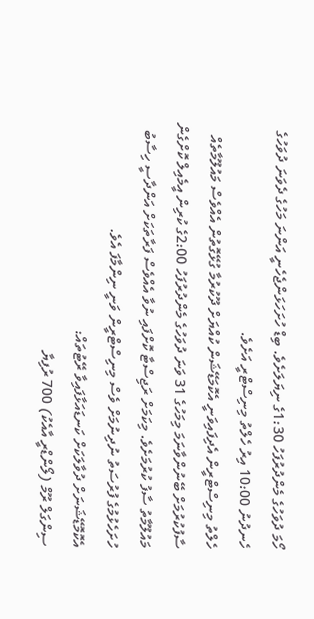ހޯމަ ދުވަހުގެ މެންދުރުފަހު 1:30ގެ ނިޔަލަށެވެ. ބިޑް ހުށަހަޅަންޖެހެނީ އަންނަ މަހުގެ ދެވަނަ ދުވަހުގެ ހެނދުނު 10:00 އިރު ހެލްތު މިނިސްޓްރީ އަށެވެ.
ހެލްތު މިނިސްޓްރީން އެދިފައިވަނީ އެކޮމަޑޭޝަން ކުއްޔަށް ދޫކުރުމާ ގުޅޭގޮތުން އެއްވެސް މައުލޫމާތެއް ސާފުކުރުމަށް ބޭނުންވާނަމަ މިމަހުގެ 31 ވަނަ ދުވަހުގެ މެންދުރުފަހު 2:00ގެ ކުރިން އީމެއިލް ކޮށްގެން މައުލޫމާތު ސާފު ކުރުމަށެވެ. މިކަމަށް ރަޖިސްޓާ ކޮށްފައި ނުވާ އެއްވެސް ފަރާތަކަށް އަންދާސީ ހިސާބު ހުށަހެޅުމުގެ ފުރުސަތު ނުދިނުމަށް ވެސް މިނިސްޓްރީން ވަނީ ނިންމާފަ އެވެ.
އެކޮމޮޑޭޝަނަށް ދުވާލަކަށް ކަނޑައަޅާފައިވާ ރޭޓުތައް:
ސިންގަލް ރޫމް (ލޯންޑްރީ އާއެކު) 700 ރުފިޔާ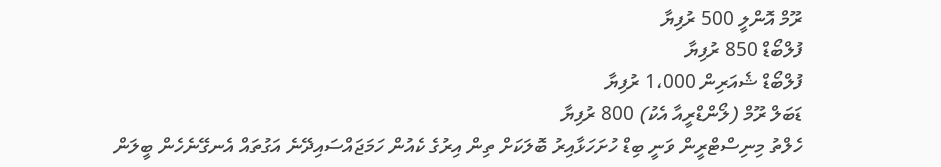ރޫމް އޮންލީ 500 ރުފިޔާ
ފުލްބޯޑް 850 ރުފިޔާ
ފުލްބޯޑް ޝެއަރިން 1،000 ރުފިޔާ
ޑަބަލް ރޫމް (ލޯންޑްރީއާ އެކު) 800 ރުފިޔާ
ހެލްތު މިނިސްޓްރީން ވަނީ ބިޑް ހުށަހަޅާއިރު ބޮލަކަށް ތިން އިރުގެ ކެއުން ހަމަޖައްސައިދޭނެ އަގުތައް އެނގޭނެހެން ބީލަން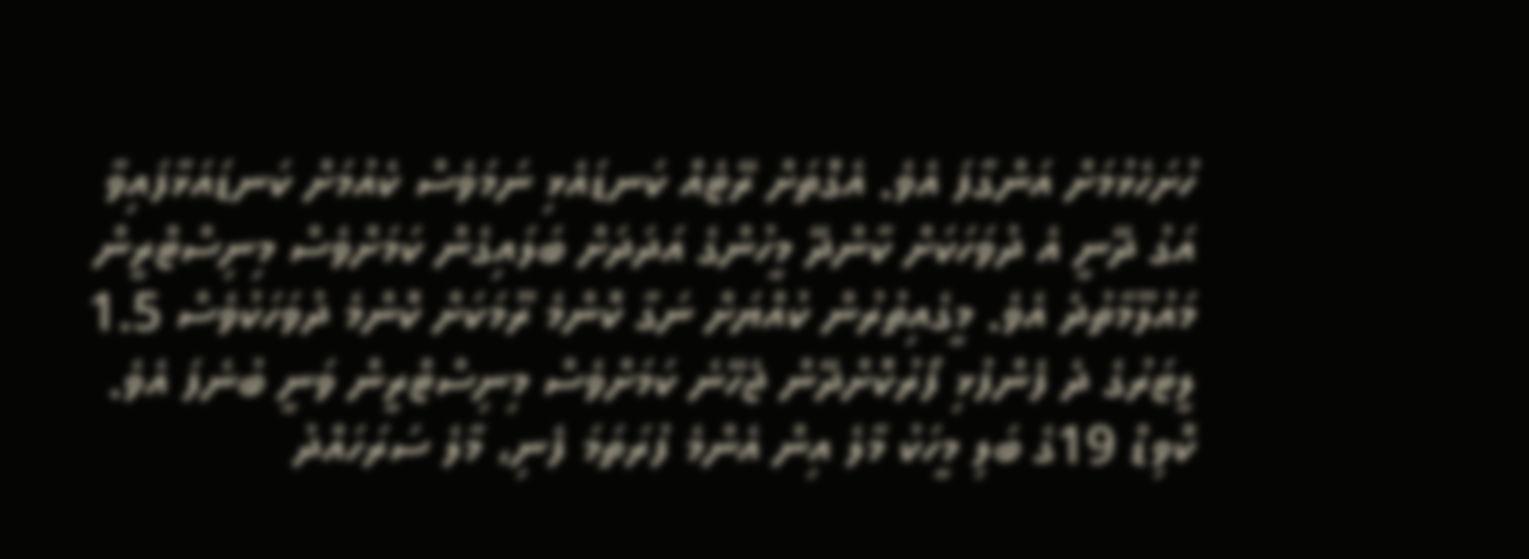ހުށަހެޅުމަށް އަންގާފަ އެވެ. އެގޮތަށް ރޭޓެއް ކަނޑައެޅި ނަމަވެސް ކެއުމަށް ކަނޑައަޅާފައިވާ އަގު ދޭނީ އެ ދުވަހަކަށް ކާންދޭ މީހުންގެ އަދަދަށް ބަލައިގެން ކަމަށްވެސް މިނިސްޓްރީން މައުލޫމާތުދެ އެވެ. މީގެއިތުރުން ކުއްޔަށް ނަގާ ކޮންމެ ރޫމަކަށް ކޮންމެ ދުވަހަކުވެސް 1.5 ލީޓަރުގެ ދެ ފެންފުޅި ފޯރުކޮށްދޭން ޖެހޭނެ ކަމަށްވެސް މިނިސްޓްރީން ވަނީ ބުނެފަ އެވެ.
ކޮވިޑް 19ގެ ބަލި މީހަކު މާލެ އިން އެންމެ ފުރަތަމަ ފެނި، މާލެ ސަރަހައްދު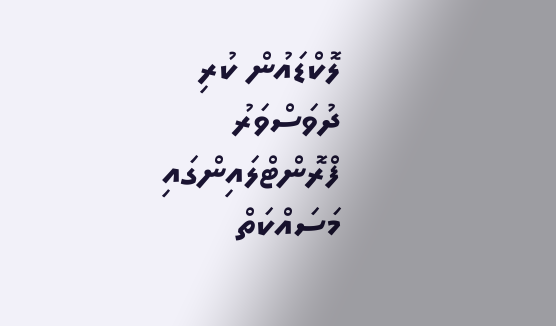ލޮކްޑައުން ކުރި ދުވަސްވަރު ފްރޮންޓްލައިންގައި މަސައްކަތް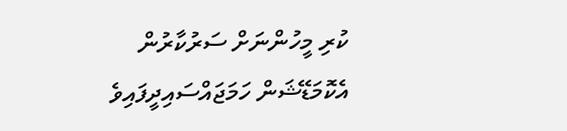ކުރި މީހުންނަށް ސަރުކާރުން އެކޮމަޑޭޝަން ހަމަޖައްސައިދީފައިވެ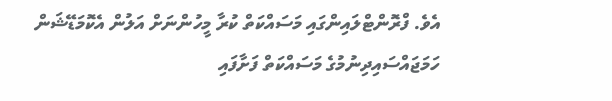އެވެ. ފްރޮންޓްލައިންގައި މަސައްކަތް ކުރާ މީހުންނަށް އަލުން އެކޮމަޑޭޝަން ހަމަޖައްސައިދިނުމުގެ މަސައްކަތް ފަށާފައި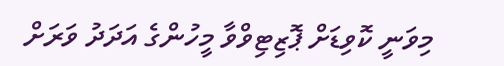މިވަނީ ކޮވިޑަށް ޕޮޒިޓިވްވާ މީހުންގެ އަދަދު ވަރަށް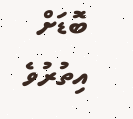ބޮޑަށް އިތުރުވެ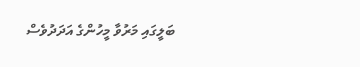ބަލީގައި މަރުވާ މީހުންގެ އަދަދުވެސް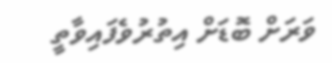ވަރަށް ބޮޑަށް އިތުރުވެފައިވާތީ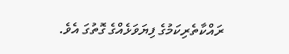ރައްކާތެރިކަމުގެ ފިޔަވަޅެއްގެ ގޮތުގަ އެވެ.